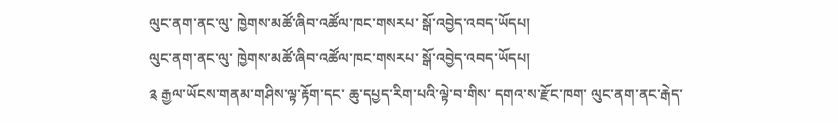ལུང་ནག་ནང་ལུ་ ཁྱེགས་མཚོ་ཞིབ་འཚོལ་ཁང་གསརཔ་ སྒོ་འབྱེད་འབད་ཡོདཔ།
ལུང་ནག་ནང་ལུ་ ཁྱེགས་མཚོ་ཞིབ་འཚོལ་ཁང་གསརཔ་ སྒོ་འབྱེད་འབད་ཡོདཔ།
༉ རྒྱལ་ཡོངས་གནམ་གཤིས་ལྟ་རྟོག་དང་ ཆུ་དཔྱད་རིག་པའི་ལྟེ་བ་གིས་ དགའ་ས་རྫོང་ཁག་ ལུང་ནག་ནང་རྒེད་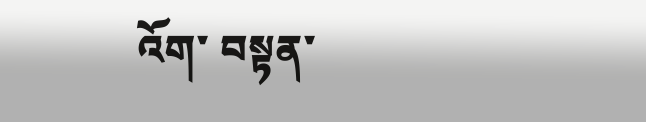འོག་ བསྟན་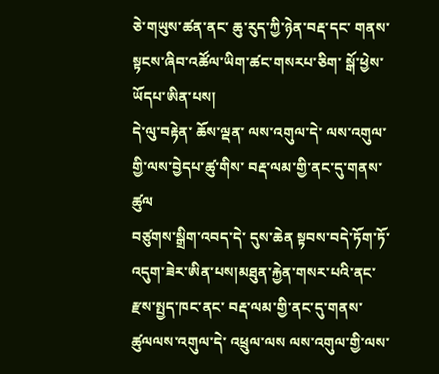ཅེ་གཡུས་ཚན་ནང་ ཆུ་རུད་ཀྱི་ཉེན་བརྡ་དང་ གནས་སྟངས་ཞིབ་འཚོལ་ཡིག་ཚང་གསརཔ་ཅིག་ སྒོ་ཕྱེས་ཡོདཔ་ཨིན་པས།
དེ་ལུ་བརྟེན་ ཆོས་ལྡན་ ལས་འགུལ་དེ་ ལས་འགུལ་གྱི་ལས་བྱེདཔ་ཚུ་གིས་ བརྡ་ལམ་གྱི་ནང་དུ་གནས་ཚུལ
བཙུགས་སྒྲིག་འབད་དེ་ དུས་ཆེན སྟབས་བདེ་ཏོག་ཏོ་འདུག་ཟེར་ཨིན་པས།མཐུན་རྐྱེན་གསར་པའི་ནང་ རྫས་སྤྱད་ཁང་ནང་ བརྡ་ལམ་གྱི་ནང་དུ་གནས་ཚུལལས་འགུལ་དེ་ འཕྲུལ་ལས ལས་འགུལ་གྱི་ལས་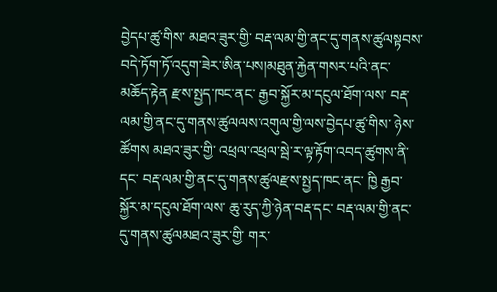བྱེདཔ་ཚུ་གིས་ མཐའ་ཟུར་གྱི་ བརྡ་ལམ་གྱི་ནང་དུ་གནས་ཚུལསྟབས་བདེ་ཏོག་ཏོ་འདུག་ཟེར་ཨིན་པས།མཐུན་རྐྱེན་གསར་པའི་ནང་ མཆོད་རྟེན རྫས་སྤྱད་ཁང་ནང་ རྒྱབ་སྐྱོར་མ་དངུལ་ཐོག་ལས་ བརྡ་ལམ་གྱི་ནང་དུ་གནས་ཚུལལས་འགུལ་གྱི་ལས་བྱེདཔ་ཚུ་གིས་ ཉེས་ཚོགས མཐའ་ཟུར་གྱི་ འཕྲལ་འཕྲལ་སྦེ་ར་ལྟ་རྟོག་འབད་ཚུགས་ནི་དང་ བརྡ་ལམ་གྱི་ནང་དུ་གནས་ཚུལརྫས་སྤྱད་ཁང་ནང་ ཁྱི རྒྱབ་སྐྱོར་མ་དངུལ་ཐོག་ལས་ ཆུ་རུད་ཀྱི་ཉེན་བརྡ་དང་ བརྡ་ལམ་གྱི་ནང་དུ་གནས་ཚུལམཐའ་ཟུར་གྱི་ གར་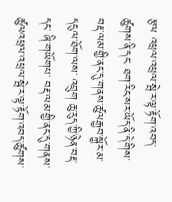རྩལ འཕྲལ་འཕྲལ་སྦེ་ར་ལྟ་རྟོག་འབད་ཚུགས་ནི་དང་ ཐག་རིང་སར་ཡོད་ནི་དེ་གིས་ བརྡ་ལམ་གྱི་ནང་དུ་གནས་ཚུལརྒྱབ་སྐྱོར་མ་དངུལ་ཐོག་ལས་ འབྲུག ཆུ་རུད་ཀྱི་ཉེན་བརྡ་དང་ ཞི་གཡོགཔ་ བརྡ་ལམ་གྱི་ནང་དུ་གནས་ཚུལའཕྲལ་འཕྲལ་སྦེ་ར་ལྟ་རྟོག་འབད་ཚུགས་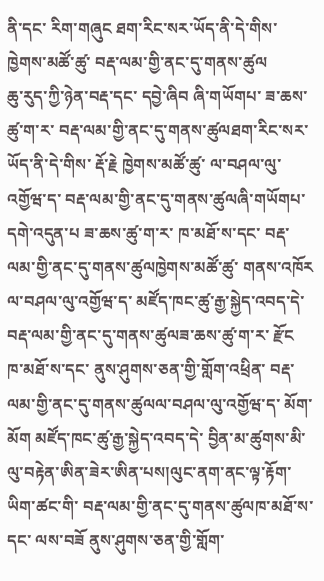ནི་དང་ རིག་གཞུང ཐག་རིང་སར་ཡོད་ནི་དེ་གིས་ ཁྱེགས་མཚོ་ཚུ་ བརྡ་ལམ་གྱི་ནང་དུ་གནས་ཚུལ
ཆུ་རུད་ཀྱི་ཉེན་བརྡ་དང་ དབྱེ་ཞིབ ཞི་གཡོགཔ་ ཟ་ཆས་ཚུ་ག་ར་ བརྡ་ལམ་གྱི་ནང་དུ་གནས་ཚུལཐག་རིང་སར་ཡོད་ནི་དེ་གིས་ རྡོ་རྗེ ཁྱེགས་མཚོ་ཚུ་ ལ་བཤལ་ལུ་འགྱོཝ་ད་ བརྡ་ལམ་གྱི་ནང་དུ་གནས་ཚུལཞི་གཡོགཔ་ དགེ་འདུན་པ ཟ་ཆས་ཚུ་ག་ར་ ཁ་མཐོ་ས་དང་ བརྡ་ལམ་གྱི་ནང་དུ་གནས་ཚུལཁྱེགས་མཚོ་ཚུ་ གནས་འཁོར ལ་བཤལ་ལུ་འགྱོཝ་ད་ མཛོད་ཁང་ཚུ་རྒྱ་སྐྱེད་འབད་དེ་ བརྡ་ལམ་གྱི་ནང་དུ་གནས་ཚུལཟ་ཆས་ཚུ་ག་ར་ རྫོང ཁ་མཐོ་ས་དང་ ནུས་ཤུགས་ཅན་གྱི་གློག་འཕྲིན་ བརྡ་ལམ་གྱི་ནང་དུ་གནས་ཚུལལ་བཤལ་ལུ་འགྱོཝ་ད་ མོག་མོག མཛོད་ཁང་ཚུ་རྒྱ་སྐྱེད་འབད་དེ་ བྱིན་མ་ཚུགས་མི་ལུ་བརྟེན་ཨིན་ཟེར་ཨིན་པས།ལུང་ནག་ནང་ལྟ་རྟོག་ཡིག་ཚང་གི་ བརྡ་ལམ་གྱི་ནང་དུ་གནས་ཚུལཁ་མཐོ་ས་དང་ ལས་བཟོ ནུས་ཤུགས་ཅན་གྱི་གློག་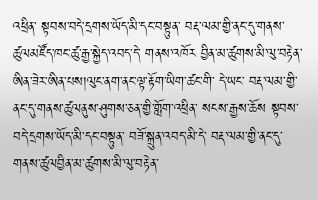འཕྲིན་ སྟབས་བདེ་དྲགས་ཡོད་མི་དང་བསྟུན་ བརྡ་ལམ་གྱི་ནང་དུ་གནས་ཚུལམཛོད་ཁང་ཚུ་རྒྱ་སྐྱེད་འབད་དེ་ གནས་འཁོར བྱིན་མ་ཚུགས་མི་ལུ་བརྟེན་ཨིན་ཟེར་ཨིན་པས།ལུང་ནག་ནང་ལྟ་རྟོག་ཡིག་ཚང་གི་ དེ་ཡང་ བརྡ་ལམ་གྱི་ནང་དུ་གནས་ཚུལནུས་ཤུགས་ཅན་གྱི་གློག་འཕྲིན་ སངས་རྒྱས་ཆོས སྟབས་བདེ་དྲགས་ཡོད་མི་དང་བསྟུན་ བཟོ་སྐྲུན་འབད་མི་དེ་ བརྡ་ལམ་གྱི་ནང་དུ་གནས་ཚུལབྱིན་མ་ཚུགས་མི་ལུ་བརྟེན་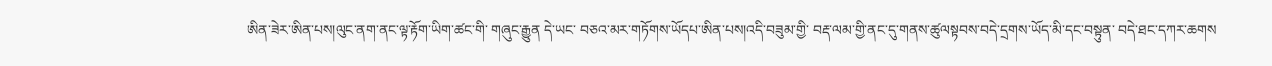ཨིན་ཟེར་ཨིན་པས།ལུང་ནག་ནང་ལྟ་རྟོག་ཡིག་ཚང་གི་ གཞུང་རྒྱུན དེ་ཡང་ བཅའ་མར་གཏོགས་ཡོདཔ་ཨིན་པས།འདི་བཟུམ་གྱི་ བརྡ་ལམ་གྱི་ནང་དུ་གནས་ཚུལསྟབས་བདེ་དྲགས་ཡོད་མི་དང་བསྟུན་ བདེ་ཐང་དཀར་ཆགས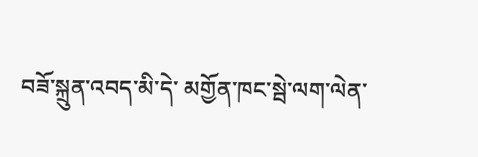བཟོ་སྐྲུན་འབད་མི་དེ་ མགྱོན་ཁང་སྦེ་ལག་ལེན་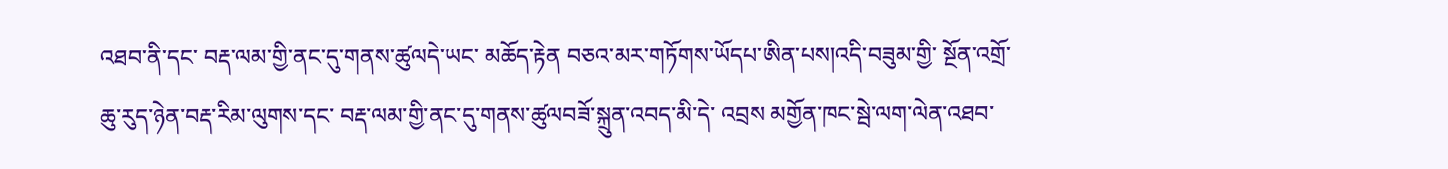འཐབ་ནི་དང་ བརྡ་ལམ་གྱི་ནང་དུ་གནས་ཚུལདེ་ཡང་ མཆོད་རྟེན བཅའ་མར་གཏོགས་ཡོདཔ་ཨིན་པས།འདི་བཟུམ་གྱི་ སྔོན་འགྲོ་ཆུ་རུད་ཉེན་བརྡ་རིམ་ལུགས་དང་ བརྡ་ལམ་གྱི་ནང་དུ་གནས་ཚུལབཟོ་སྐྲུན་འབད་མི་དེ་ འབྲས མགྱོན་ཁང་སྦེ་ལག་ལེན་འཐབ་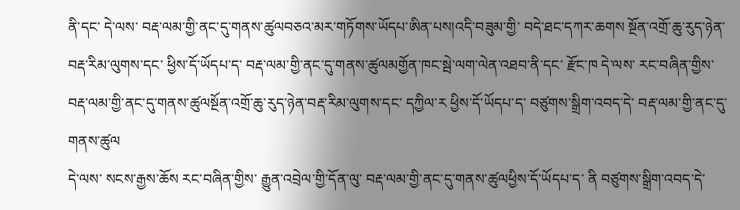ནི་དང་ དེ་ལས་ བརྡ་ལམ་གྱི་ནང་དུ་གནས་ཚུལབཅའ་མར་གཏོགས་ཡོདཔ་ཨིན་པས།འདི་བཟུམ་གྱི་ བདེ་ཐང་དཀར་ཆགས སྔོན་འགྲོ་ཆུ་རུད་ཉེན་བརྡ་རིམ་ལུགས་དང་ ཕྱིས་དོ་ཡོདཔ་ད་ བརྡ་ལམ་གྱི་ནང་དུ་གནས་ཚུལམགྱོན་ཁང་སྦེ་ལག་ལེན་འཐབ་ནི་དང་ རྫོང་ཁ དེ་ལས་ རང་བཞིན་གྱིས་ བརྡ་ལམ་གྱི་ནང་དུ་གནས་ཚུལསྔོན་འགྲོ་ཆུ་རུད་ཉེན་བརྡ་རིམ་ལུགས་དང་ དཀྱིལ་ར ཕྱིས་དོ་ཡོདཔ་ད་ བཙུགས་སྒྲིག་འབད་དེ་ བརྡ་ལམ་གྱི་ནང་དུ་གནས་ཚུལ
དེ་ལས་ སངས་རྒྱས་ཆོས རང་བཞིན་གྱིས་ རྒྱུན་འབྲེལ་གྱི་དོན་ལུ་ བརྡ་ལམ་གྱི་ནང་དུ་གནས་ཚུལཕྱིས་དོ་ཡོདཔ་ད་ ནི བཙུགས་སྒྲིག་འབད་དེ་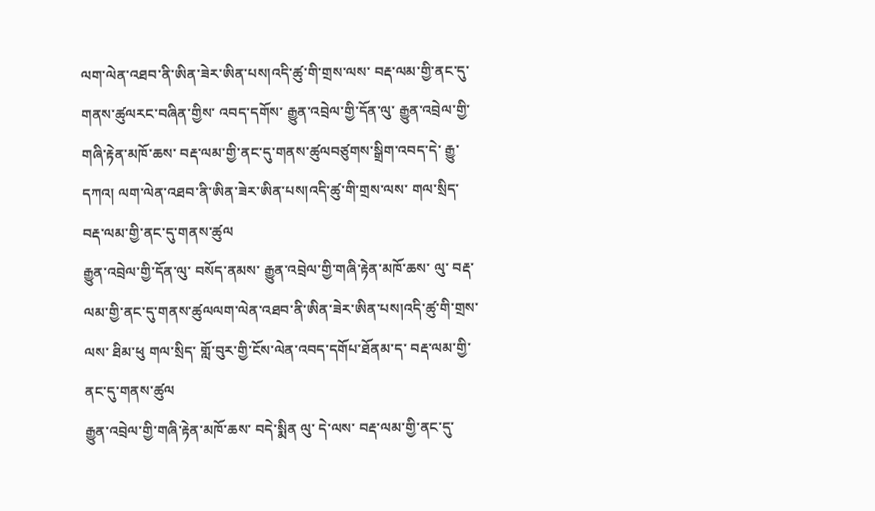ལག་ལེན་འཐབ་ནི་ཨིན་ཟེར་ཨིན་པས།འདི་ཚུ་གི་གྲས་ལས་ བརྡ་ལམ་གྱི་ནང་དུ་གནས་ཚུལརང་བཞིན་གྱིས་ འབད་དགོས་ རྒྱུན་འབྲེལ་གྱི་དོན་ལུ་ རྒྱུན་འབྲེལ་གྱི་གཞི་རྟེན་མཁོ་ཆས་ བརྡ་ལམ་གྱི་ནང་དུ་གནས་ཚུལབཙུགས་སྒྲིག་འབད་དེ་ རྒྱུ་དཀའ། ལག་ལེན་འཐབ་ནི་ཨིན་ཟེར་ཨིན་པས།འདི་ཚུ་གི་གྲས་ལས་ གལ་སྲིད་ བརྡ་ལམ་གྱི་ནང་དུ་གནས་ཚུལ
རྒྱུན་འབྲེལ་གྱི་དོན་ལུ་ བསོད་ནམས་ རྒྱུན་འབྲེལ་གྱི་གཞི་རྟེན་མཁོ་ཆས་ ལུ་ བརྡ་ལམ་གྱི་ནང་དུ་གནས་ཚུལལག་ལེན་འཐབ་ནི་ཨིན་ཟེར་ཨིན་པས།འདི་ཚུ་གི་གྲས་ལས་ ཐིམ་ཕུ གལ་སྲིད་ གློ་བུར་གྱི་ངོས་ལེན་འབད་དགོཔ་ཐོནམ་ད་ བརྡ་ལམ་གྱི་ནང་དུ་གནས་ཚུལ
རྒྱུན་འབྲེལ་གྱི་གཞི་རྟེན་མཁོ་ཆས་ བདེ་སྨིན ལུ་ དེ་ལས་ བརྡ་ལམ་གྱི་ནང་དུ་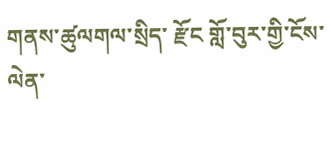གནས་ཚུལགལ་སྲིད་ རྫོང གློ་བུར་གྱི་ངོས་ལེན་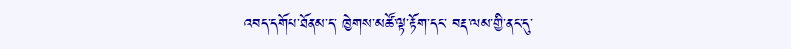འབད་དགོཔ་ཐོནམ་ད་ ཁྱེགས་མཚོ་ལྟ་རྟོག་དང་ བརྡ་ལམ་གྱི་ནང་དུ་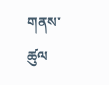གནས་ཚུལ